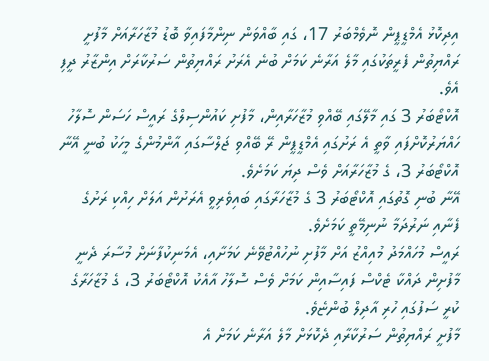އިދިކޮޅު އެމްޑީޕީން ނޮވެމްބަރު 17، ގައި ބާއްވަން ނިންމާފައިވާ ބޮޑު މުޒާހަރާއަށް މާފުށީ ރައްޔިތުން ފެރީތަކުގައި މާލެ އަރާނެ ކަމަށް ބުނެ އެރަށު ރައްޔިތުން ސަރުކާރަށް އިންޒާރު ދީފި އެވެ.
އޮކްޓޯބަރު 3 ގައި މާލޭގައި ބޭއްވި މުޒާހަރާއިން، މާފުށި ކައުންސިލްގެ ރައީސް ހަސަން ސޮލާހު ހައްޔަރުކޮށްފައި ވާތީ އެ ރަށުގައި އެމްޑީޕީން ރޭ ބޭއްވި ޖަލްސާގައި އާންމުންގެ މީހަކު ބުނީ އޭނާ އޮކްޓޯބަރު 3، ގެ މުޒާހަރާއަށް ވެސް ދިޔަ ކަމަށެވެ.
އޭނާ ބުނި ގޮތުގައި އޮކްޓޯބަރު 3 ގެ މުޒާހަރާގައި ބައިވެރިވީ އެރަށުން އަލަށް ހިއްކި ރަށުގެ ފެނާއި ނަރުދަމާ ނުނިމޭތީ ކަމަށެވެ.
ރައީސް މުހައްމަދު މުއިއްޒު އަށް މާފުށި ނުހުއްޓުވޭނެ ކަމަށާއި، އެމަނިކުފާނަށް މުސާރަ ދެނީ މާފުށިން ދައްކާ ޓެކްސް ފައިސާއިން ކަމަށް ވެސް ސޮލާހު އާއެކު އޮކްޓޯބަރު 3، ގެ މުޒާހަރާގެ ކުރީ ސަފުގައި ހުރި އާދިލް ބުންޏެވެ.
މާފުށީ ރައްޔިތުން ސަރުކާރާއި ދެކޮޅަށް މާލެ އަރާނެ ކަމަށް އެ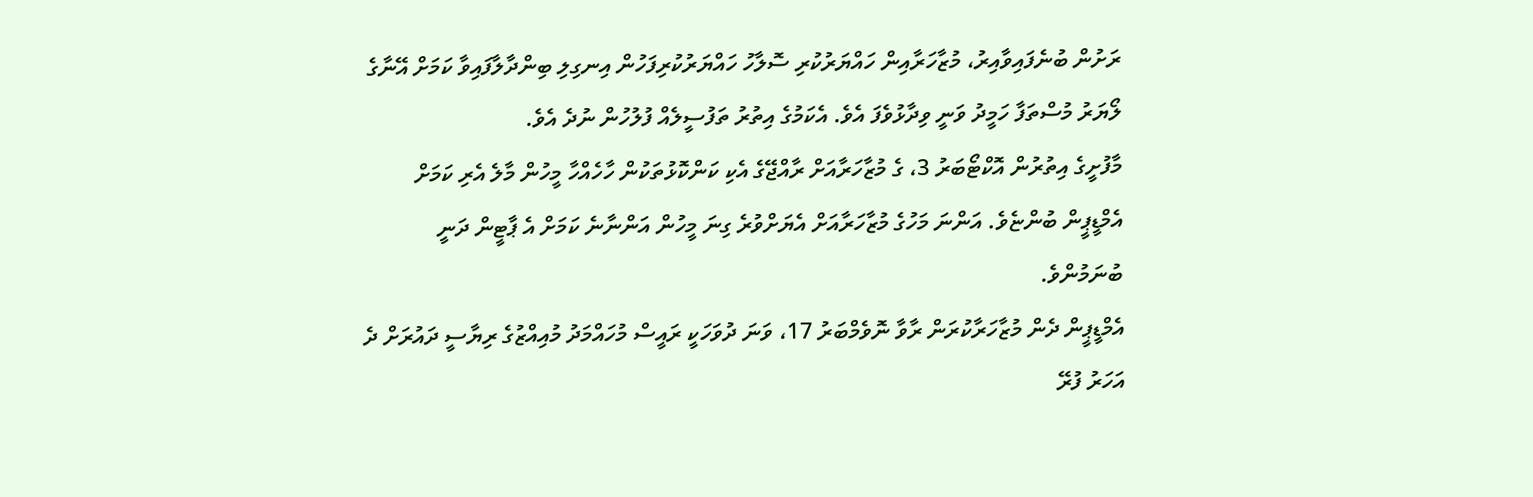ރަށުން ބުނެފައިވާއިރު، މުޒާހަރާއިން ހައްޔަރުކުރި ސޮލާހު ހައްޔަރުކުރިފަހުން އިނގިލި ބިންދާލާފައިވާ ކަމަށް އޭނާގެ ލޯޔަރު މުސްތަފާ ހަމީދު ވަނީ ވިދާޅުވެފަ އެވެ. އެކަމުގެ އިތުރު ތަފުސީލެއް ފުލުހުން ނުދެ އެވެ.
މާފުށީގެ އިތުރުން އޮކްޓޯބަރު 3، ގެ މުޒާހަރާއަށް ރާއްޖޭގެ އެކި ކަންކޮޅުތަކުން ހާހެއްހާ މީހުން މާލެ އެރި ކަމަށް އެމްޑީޕީން ބުންޏެވެ. އަންނަ މަހުގެ މުޒާހަރާއަށް އެޔަށްވުރެ ގިނަ މީހުން އަންނާނެ ކަމަށް އެ ޕާޓީން ދަނީ ބުނަމުންވެ.
އެމްޑީޕީން ދެން މުޒާހަރާކުރަން ރާވާ ނޮވެމްބަރު 17، ވަނަ ދުވަހަކީ ރައީސް މުހައްމަދު މުއިއްޒުގެ ރިޔާސީ ދައުރަށް ދެ އަހަރު ފުރޭ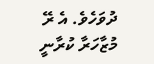ދުވަހެވެ. އެ ރޭ މުޒާހަރާ ކުރާނީ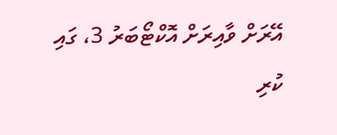އޭރަށް ވާއިރަށް އޮކްޓޯބަރު 3، ގައި ކުރި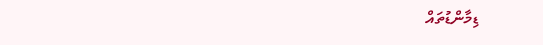ޑިމާންޑުތައް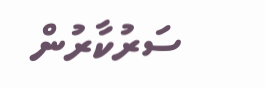ސަރުކާރުން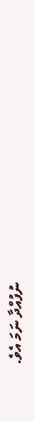ނުފުއްދާ ނަމަ އެވެ.